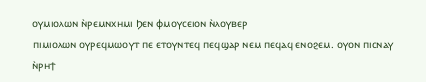ⲟⲩⲙⲓⲟⲗⲱⲛ ⲛ̀ⲣⲉⲙⲛⲭⲏⲙⲓ Ϧⲉⲛ ⲫⲙⲟⲩⲥⲉⲓⲟⲛ ⲛ̀ⲗⲟⲩⲃⲉⲣ
ⲡⲓⲙⲓⲟⲗⲱⲛ ⲟⲩⲣⲉϥⲙⲱⲟⲩⲧ ⲡⲉ ⲉⲧⲟⲩⲛⲧⲉϥ ⲡⲉϥϣⲁⲣ ⲛⲉⲙ ⲡⲉϥⲁϥ ⲉⲛⲟϩⲉⲙ. ⲟⲩⲟⲛ ⲡⲓⲥⲛⲁⲩ ⲛ̀ⲣⲏϯ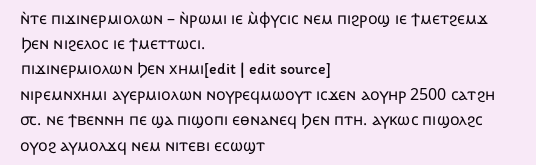ⲛ̀ⲧⲉ ⲡⲓϫⲓⲛⲉⲣⲙⲓⲟⲗⲱⲛ – ⲛ̀ⲣⲱⲙⲓ ⲓⲉ ⲙ̀ⲫⲩⲥⲓⲥ ⲛⲉⲙ ⲡⲓϩⲣⲟϣ ⲓⲉ ϯⲙⲉⲧϩⲉⲙϫ Ϧⲉⲛ ⲛⲓϩⲉⲗⲟⲥ ⲓⲉ ϯⲙⲉⲧⲧⲱⲥⲓ.
ⲡⲓϫⲓⲛⲉⲣⲙⲓⲟⲗⲱⲛ Ϧⲉⲛ ⲭⲏⲙⲓ[edit | edit source]
ⲛⲓⲣⲉⲙⲛⲭⲏⲙⲓ ⲁⲩⲉⲣⲙⲓⲟⲗⲱⲛ ⲛⲟⲩⲣⲉϥⲙⲱⲟⲩⲧ ⲓⲥϫⲉⲛ ⲁⲟⲩⲏⲣ 2500 ⲥⲁⲧϩⲏ ⳪. ⲛⲉ ϯⲃⲉⲛⲛⲏ ⲡⲉ ϣⲁ ⲡⲓϣⲟⲡⲓ ⲉⲑⲛⲁⲛⲉϥ Ϧⲉⲛ ⲡⲧⲏ. ⲁⲩⲕⲱⲥ ⲡⲓϣⲟⲗϩⲥ ⲟⲩⲟϩ ⲁⲩⲙⲟⲗϫϥ ⲛⲉⲙ ⲛⲓⲧⲉⲃⲓ ⲉⲥⲱϣⲧ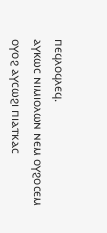ⲡⲉϥⲗⲟϥⲗⲉϥ.
ⲁⲩⲕⲱⲥ ⲛⲓⲙⲓⲟⲗⲱⲛ ⲛⲉⲙ ⲟⲩϩⲟⲥⲉⲙ ⲟⲩⲟϩ ⲁⲩⲥⲱϩⲓ ⲡⲓⲁⲧⲕⲁⲥ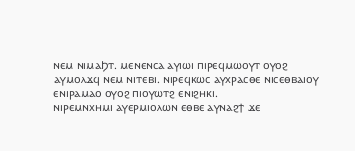ⲛⲉⲙ ⲛⲓⲙⲁϦⲧ. ⲙⲉⲛⲉⲛⲥⲁ ⲁⲩⲓⲱⲓ ⲡⲓⲣⲉϥⲙⲱⲟⲩⲧ ⲟⲩⲟϩ ⲁⲩⲙⲟⲗϫϥ ⲛⲉⲙ ⲛⲓⲧⲉⲃⲓ. ⲛⲓⲣⲉϥⲕⲱⲥ ⲁⲩⲭⲣⲁⲥⲑⲉ ⲛⲓⲥⲉⲑⲃⲁⲓⲟⲩ ⲉⲛⲓⲣⲁⲙⲁⲟ ⲟⲩⲟϩ ⲡⲓⲟⲩⲱⲧϩ ⲉⲛⲓϩⲏⲕⲓ.
ⲛⲓⲣⲉⲙⲛⲭⲏⲙⲓ ⲁⲩⲉⲣⲙⲓⲟⲗⲱⲛ ⲉⲑⲃⲉ ⲁⲩⲛⲁϩϯ ϫⲉ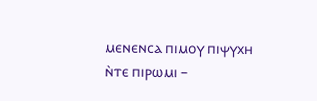ⲙⲉⲛⲉⲛⲥⲁ ⲡⲓⲙⲟⲩ ⲡⲓⲯⲩⲭⲏ ⲛ̀ⲧⲉ ⲡⲓⲣⲱⲙⲓ –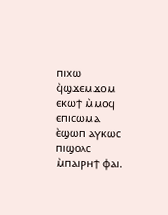ⲡⲓⲭⲱ ϥ̀ϣϫⲉⲙϫⲟⲙ ⲉⲕⲱϯ ⲙ̀ⲙⲟϥ ⲉⲡⲓⲥⲱⲙⲁ ⲉ̀ϣⲱⲡ ⲁⲩⲕⲱⲥ ⲡⲓϣⲟⲗⲥ ⲙ̀ⲡⲁⲓⲣⲏϯ ⲫⲁⲓ.